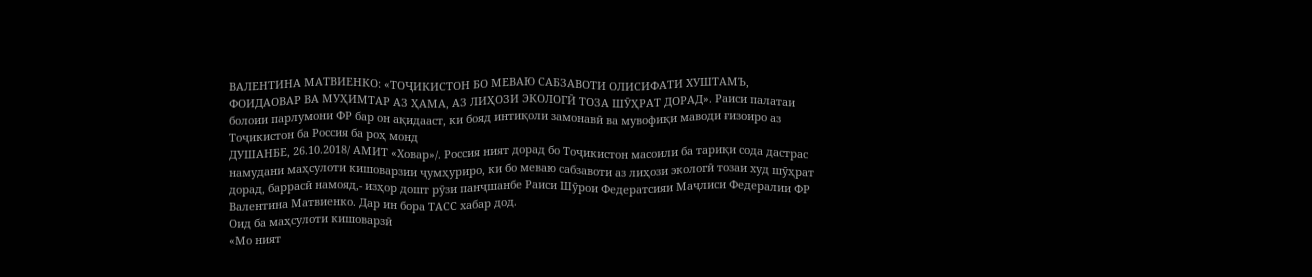ВАЛЕНТИНА МАТВИЕНКО: «ТОҶИКИСТОН БО МЕВАЮ САБЗАВОТИ ОЛИСИФАТИ ХУШТАМЪ, ФОИДАОВАР ВА МУҲИМТАР АЗ ҲАМА, АЗ ЛИҲОЗИ ЭКОЛОГӢ ТОЗА ШӮҲРАТ ДОРАД». Раиси палатаи болоии парлумони ФР бар он ақидааст, ки бояд интиқоли замонавӣ ва мувофиқи маводи ғизоиро аз Тоҷикистон ба Россия ба роҳ монд
ДУШАНБЕ, 26.10.2018/ АМИТ «Ховар»/. Россия ният дорад бо Тоҷикистон масоили ба тариқи сода дастрас намудани маҳсулоти кишоварзии ҷумҳуриро, ки бо меваю сабзавоти аз лиҳози экологӣ тозаи худ шӯҳрат дорад, баррасӣ намояд,- изҳор дошт рӯзи панҷшанбе Раиси Шӯрои Федератсияи Маҷлиси Федералии ФР Валентина Матвиенко. Дар ин бора ТАСС хабар дод.
Оид ба маҳсулоти кишоварзӣ
«Мо ният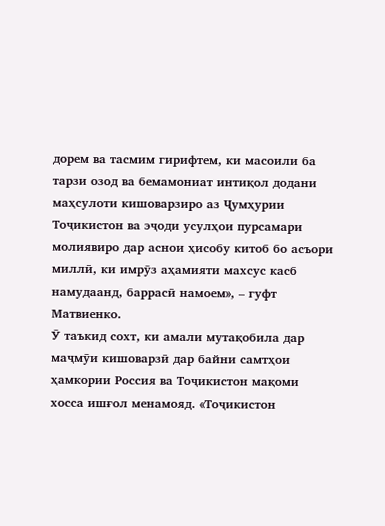дорем ва тасмим гирифтем, ки масоили ба тарзи озод ва бемамониат интиқол додани маҳсулоти кишоварзиро аз Ҷумҳурии Тоҷикистон ва эҷоди усулҳои пурсамари молиявиро дар аснои ҳисобу китоб бо асъори миллӣ, ки имрӯз аҳамияти махсус касб намудаанд, баррасӣ намоем», – гуфт Матвиенко.
Ӯ таъкид сохт, ки амали мутақобила дар маҷмӯи кишоварзӣ дар байни самтҳои ҳамкории Россия ва Тоҷикистон мақоми хосса ишғол менамояд. «Тоҷикистон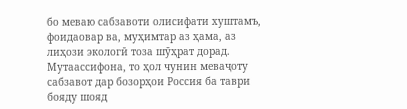бо меваю сабзавоти олисифати хуштамъ, фоидаовар ва, муҳимтар аз ҳама, аз лиҳози экологӣ тоза шӯҳрат дорад. Мутаассифона, то ҳол чунин меваҷоту сабзавот дар бозорҳои Россия ба таври бояду шояд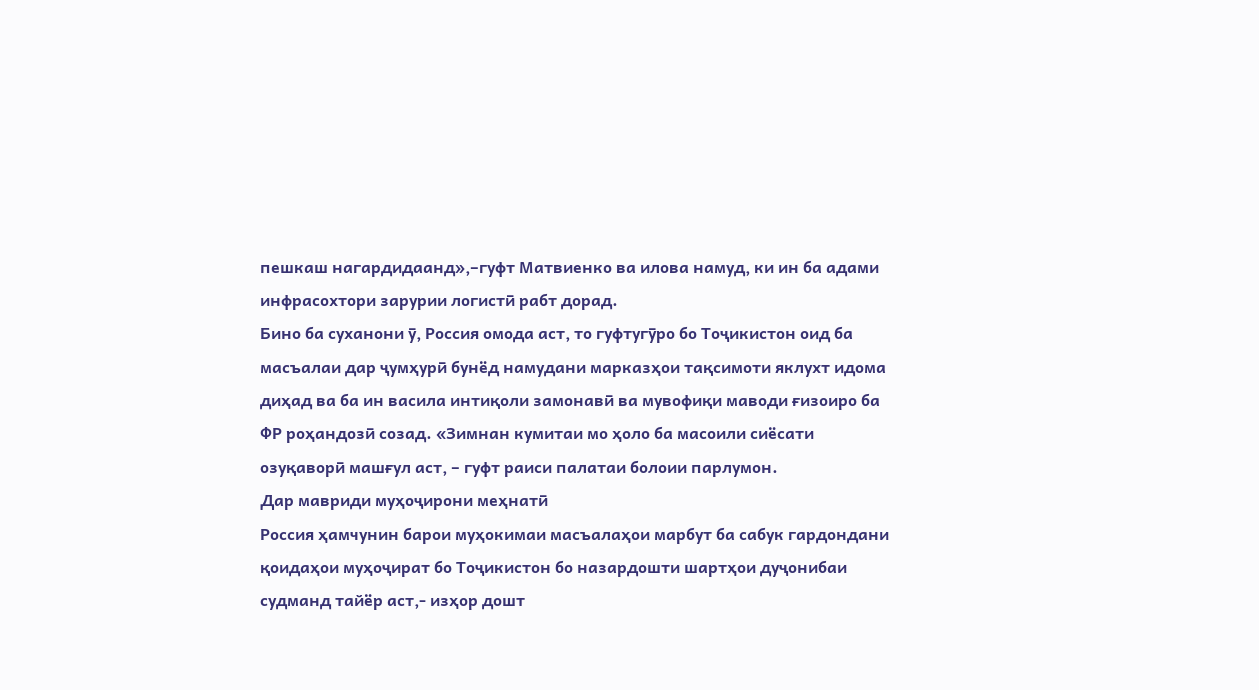пешкаш нагардидаанд»,–гуфт Матвиенко ва илова намуд, ки ин ба адами инфрасохтори зарурии логистӣ рабт дорад.
Бино ба суханони ӯ, Россия омода аст, то гуфтугӯро бо Тоҷикистон оид ба масъалаи дар ҷумҳурӣ бунёд намудани марказҳои тақсимоти яклухт идома диҳад ва ба ин васила интиқоли замонавӣ ва мувофиқи маводи ғизоиро ба ФР роҳандозӣ созад. «Зимнан кумитаи мо ҳоло ба масоили сиёсати озуқаворӣ машғул аст, – гуфт раиси палатаи болоии парлумон.
Дар мавриди муҳоҷирони меҳнатӣ
Россия ҳамчунин барои муҳокимаи масъалаҳои марбут ба сабук гардондани қоидаҳои муҳоҷират бо Тоҷикистон бо назардошти шартҳои дуҷонибаи судманд тайёр аст,- изҳор дошт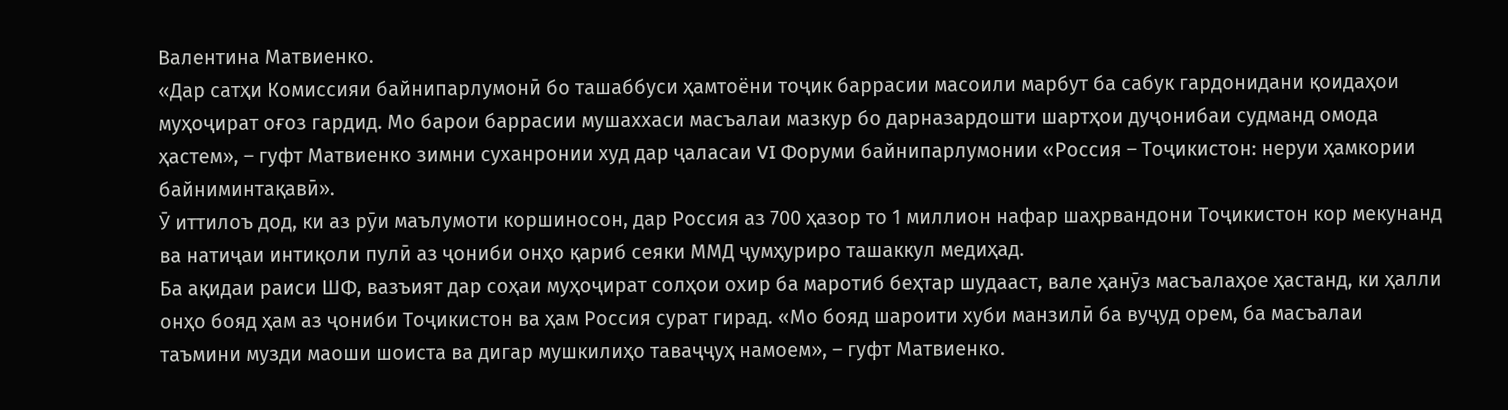Валентина Матвиенко.
«Дар сатҳи Комиссияи байнипарлумонӣ бо ташаббуси ҳамтоёни тоҷик баррасии масоили марбут ба сабук гардонидани қоидаҳои муҳоҷират оғоз гардид. Мо барои баррасии мушаххаси масъалаи мазкур бо дарназардошти шартҳои дуҷонибаи судманд омода ҳастем», – гуфт Матвиенко зимни суханронии худ дар ҷаласаи VI Форуми байнипарлумонии «Россия – Тоҷикистон: неруи ҳамкории байниминтақавӣ».
Ӯ иттилоъ дод, ки аз рӯи маълумоти коршиносон, дар Россия аз 700 ҳазор то 1 миллион нафар шаҳрвандони Тоҷикистон кор мекунанд ва натиҷаи интиқоли пулӣ аз ҷониби онҳо қариб сеяки ММД ҷумҳуриро ташаккул медиҳад.
Ба ақидаи раиси ШФ, вазъият дар соҳаи муҳоҷират солҳои охир ба маротиб беҳтар шудааст, вале ҳанӯз масъалаҳое ҳастанд, ки ҳалли онҳо бояд ҳам аз ҷониби Тоҷикистон ва ҳам Россия сурат гирад. «Мо бояд шароити хуби манзилӣ ба вуҷуд орем, ба масъалаи таъмини музди маоши шоиста ва дигар мушкилиҳо таваҷҷуҳ намоем», – гуфт Матвиенко.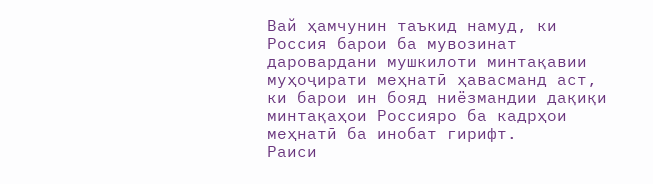Вай ҳамчунин таъкид намуд, ки Россия барои ба мувозинат даровардани мушкилоти минтақавии муҳоҷирати меҳнатӣ ҳавасманд аст, ки барои ин бояд ниёзмандии дақиқи минтақаҳои Россияро ба кадрҳои меҳнатӣ ба инобат гирифт.
Раиси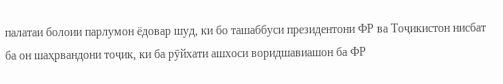палатаи болоии парлумон ёдовар шуд, ки бо ташаббуси президентони ФР ва Тоҷикистон нисбат ба он шаҳрвандони тоҷик, ки ба рӯйхати ашхоси воридшавиашон ба ФР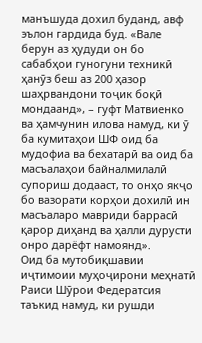манъшуда дохил буданд, авф эълон гардида буд. «Вале берун аз ҳудуди он бо сабабҳои гуногуни техникӣ ҳанӯз беш аз 200 ҳазор шаҳрвандони тоҷик боқӣ мондаанд», – гуфт Матвиенко ва ҳамчунин илова намуд, ки ӯ ба кумитаҳои ШФ оид ба мудофиа ва бехатарӣ ва оид ба масъалаҳои байналмилалӣ супориш додааст, то онҳо якҷо бо вазорати корҳои дохилӣ ин масъаларо мавриди баррасӣ қарор диҳанд ва ҳалли дурусти онро дарёфт намоянд».
Оид ба мутобиқшавии иҷтимоии муҳоҷирони меҳнатӣ
Раиси Шӯрои Федератсия таъкид намуд, ки рушди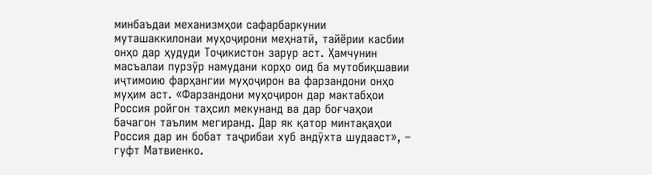минбаъдаи механизмҳои сафарбаркунии муташаккилонаи муҳоҷирони меҳнатӣ, тайёрии касбии онҳо дар ҳудуди Тоҷикистон зарур аст. Ҳамчунин масъалаи пурзӯр намудани корҳо оид ба мутобиқшавии иҷтимоию фарҳангии муҳоҷирон ва фарзандони онҳо муҳим аст. «Фарзандони муҳоҷирон дар мактабҳои Россия ройгон таҳсил мекунанд ва дар боғчаҳои бачагон таълим мегиранд. Дар як қатор минтақаҳои Россия дар ин бобат таҷрибаи хуб андӯхта шудааст», – гуфт Матвиенко.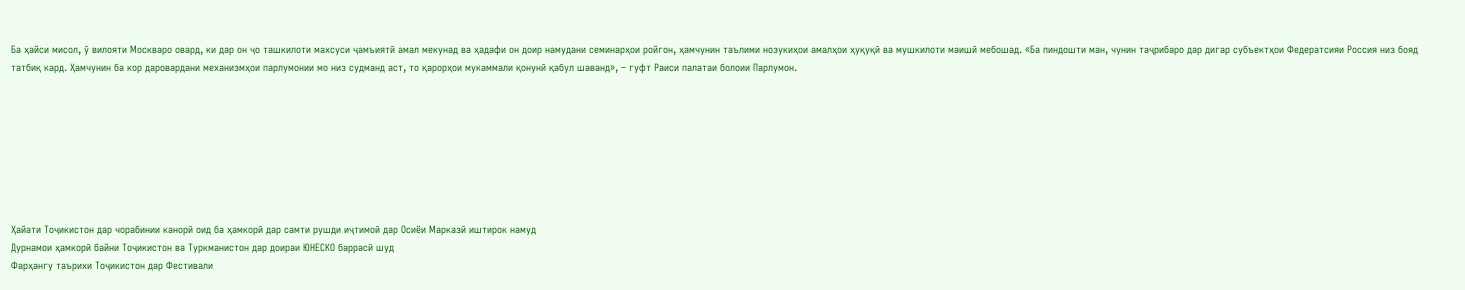Ба ҳайси мисол, ӯ вилояти Москваро овард, ки дар он ҷо ташкилоти махсуси ҷамъиятӣ амал мекунад ва ҳадафи он доир намудани семинарҳои ройгон, ҳамчунин таълими нозукиҳои амалҳои ҳуқуқӣ ва мушкилоти маишӣ мебошад. «Ба пиндошти ман, чунин таҷрибаро дар дигар субъектҳои Федератсияи Россия низ бояд татбиқ кард. Ҳамчунин ба кор даровардани механизмҳои парлумонии мо низ судманд аст, то қарорҳои мукаммали қонунӣ қабул шаванд», – гуфт Раиси палатаи болоии Парлумон.








Ҳайати Тоҷикистон дар чорабинии канорӣ оид ба ҳамкорӣ дар самти рушди иҷтимоӣ дар Осиёи Марказӣ иштирок намуд
Дурнамои ҳамкорӣ байни Тоҷикистон ва Туркманистон дар доираи ЮНЕСКО баррасӣ шуд
Фарҳангу таърихи Тоҷикистон дар Фестивали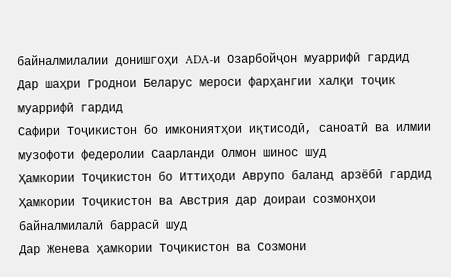байналмилалии донишгоҳи ADA-и Озарбойҷон муаррифӣ гардид
Дар шаҳри Гроднои Беларус мероси фарҳангии халқи тоҷик муаррифӣ гардид
Сафири Тоҷикистон бо имкониятҳои иқтисодӣ, саноатӣ ва илмии музофоти федеролии Саарланди Олмон шинос шуд
Ҳамкории Тоҷикистон бо Иттиҳоди Аврупо баланд арзёбӣ гардид
Ҳамкории Тоҷикистон ва Австрия дар доираи созмонҳои байналмилалӣ баррасӣ шуд
Дар Женева ҳамкории Тоҷикистон ва Созмони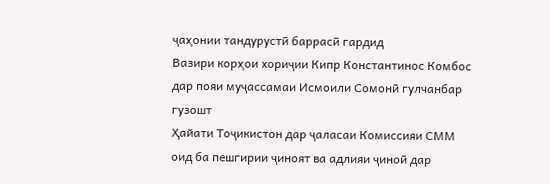ҷаҳонии тандурустӣ баррасӣ гардид
Вазири корҳои хориҷии Кипр Константинос Комбос дар пояи муҷассамаи Исмоили Сомонӣ гулчанбар гузошт
Ҳайати Тоҷикистон дар ҷаласаи Комиссияи СММ оид ба пешгирии ҷиноят ва адлияи ҷиноӣ дар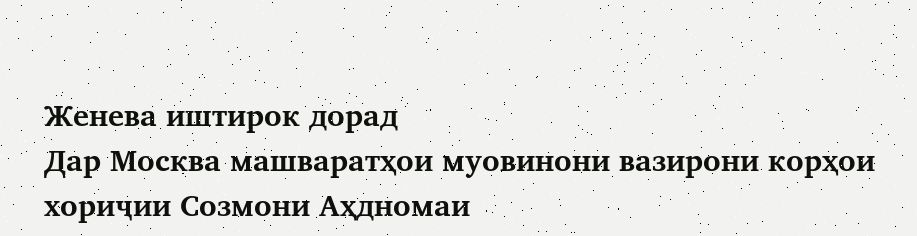Женева иштирок дорад
Дар Москва машваратҳои муовинони вазирони корҳои хориҷии Созмони Аҳдномаи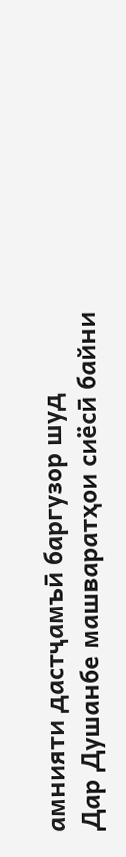амнияти дастҷамъӣ баргузор шуд
Дар Душанбе машваратҳои сиёсӣ байни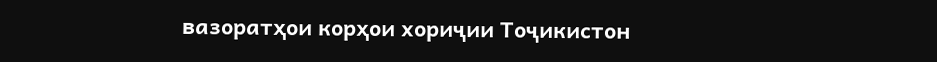вазоратҳои корҳои хориҷии Тоҷикистон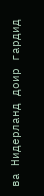ва Нидерланд доир гардид